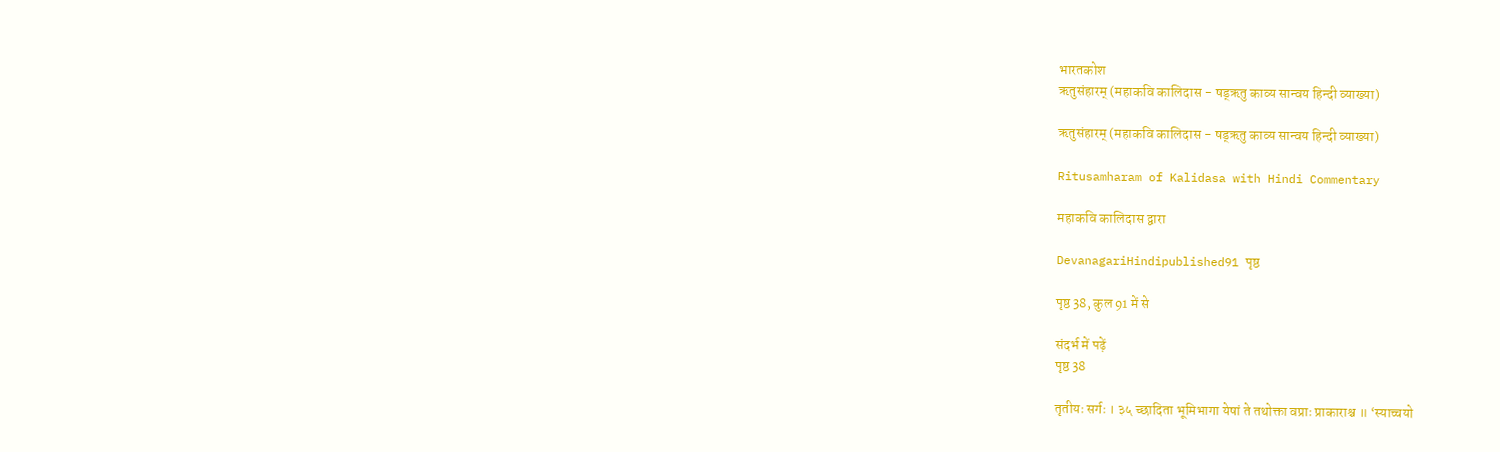भारतकोश
ऋतुसंहारम् (महाकवि कालिदास - षड्ऋतु काव्य सान्वय हिन्दी व्याख्या)

ऋतुसंहारम् (महाकवि कालिदास - षड्ऋतु काव्य सान्वय हिन्दी व्याख्या)

Ritusamharam of Kalidasa with Hindi Commentary

महाकवि कालिदास द्वारा

DevanagariHindipublished91 पृष्ठ

पृष्ठ 38, कुल 91 में से

संदर्भ में पढ़ें
पृष्ठ 38

तृतीयः सर्गः । ३५ च्छादिता भूमिभागा येषां ते तथोक्ता वप्राः प्राकाराश्च ॥ ‘स्याच्चयो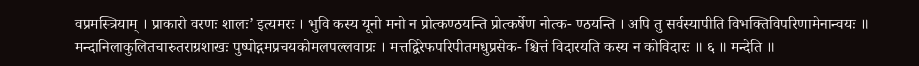वप्रमस्त्रियाम् । प्राकारो वरणः शालः’ इत्यमरः । भुवि कस्य यूनो मनो न प्रोत्कण्ठयन्ति प्रोत्कर्षेण नोत्क- ण्ठयन्ति । अपि तु सर्वस्यापीति विभक्तिविपरिणामेनान्वयः ॥ मन्दानिलाकुलितचारुतराग्रशाखः पुष्पोद्गमप्रचयकोमलपल्लवाग्रः । मत्तद्विरेफपरिपीतमधुप्रसेक- श्चित्तं विदारयति कस्य न कोविदारः ॥ ६ ॥ मन्देति ॥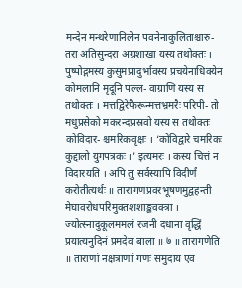मन्देन मन्थरेणानिलेन पवनेनाकुलिताश्चारु- तरा अतिसुन्दरा अग्रशाखा यस्य तथोक्तः । पुष्पोद्गमस्य कुसुमप्रादुर्भावस्य प्रचयेनाधिक्येन कोमलानि मृदूनि पल्ल- वाग्राणि यस्य स तथोक्तः । मत्तद्विरेफैरून्मत्तभ्रमरैः परिपी- तो मधुप्रसेको मकरन्दप्रस्रवो यस्य स तथोक्तः कोविदार- श्चमरिकवृक्षः । ‘कोविद्वारे चमरिकः कुद्दालो युगपत्रकः ।’ इत्यमरः । कस्य चित्तं न विदारयति । अपि तु सर्वस्यापि विदीर्णं करोतीत्यर्थः ॥ तारागणप्रवरभूषणमुद्वहन्ती मेघावरोधपरिमुक्तशशाङ्कवक्त्रा । ज्योत्स्नादुकूलममलं रजनी दधाना वृद्धिं प्रयात्यनुदिनं प्रमदेव बाला ॥ ७ ॥ तारागणेति ॥ ताराणां नक्षत्राणां गणः समुदाय एव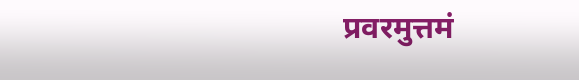प्रवरमुत्तमं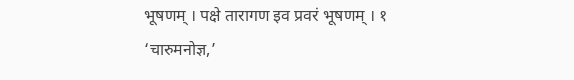भूषणम् । पक्षे तारागण इव प्रवरं भूषणम् । १ ‘चारुमनोज्ञ,’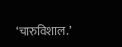‘चारुविशाल.’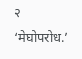२ ‘मेघोपरोध.’